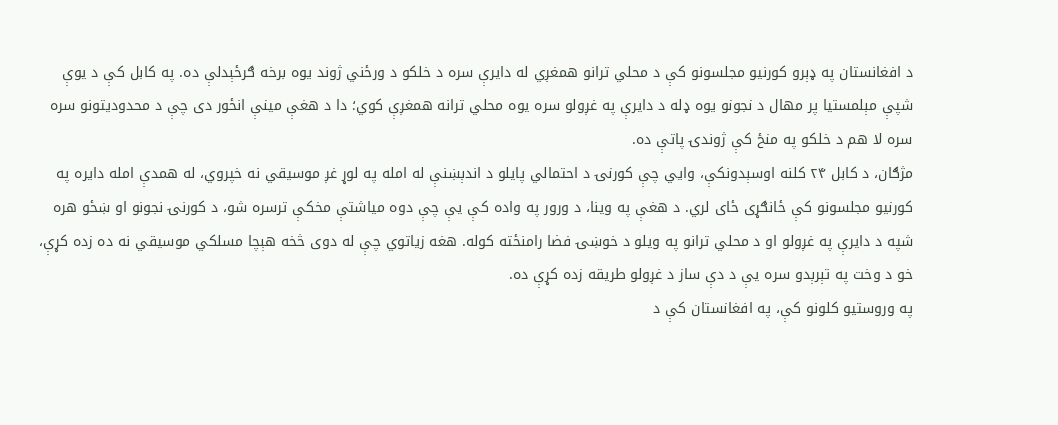د افغانستان په ډېرو کورنیو مجلسونو کې د محلي ترانو همغږي له دایرې سره د خلکو د ورځني ژوند یوه برخه ګرځېدلې ده. په کابل کې د یوې شپې مېلمستیا پر مهال د نجونو یوه ډله د دایرې په غږولو سره یوه محلي ترانه همغږې کوي؛ دا د هغې مینې انځور دی چې د محدودیتونو سره سره لا هم د خلکو په منځ کې ژوندۍ پاتې ده.
مژګان، د کابل ۲۴ کلنه اوسېدونکې، وايي چې کورنۍ د احتمالي پایلو د اندېښنې له امله په لوړ غږ موسیقي نه خپروي، له همدې امله دایره په کورنیو مجلسونو کې ځانګړی ځای لري. د هغې په وینا، د ورور په واده کې یې چې دوه میاشتې مخکې ترسره شو، د کورنۍ نجونو او ښځو هره شپه د دایرې په غږولو او د محلي ترانو په ویلو د خوښۍ فضا رامنځته کوله. هغه زیاتوي چې له دوی څخه هېچا مسلکي موسیقي نه ده زده کړې، خو د وخت په تېرېدو سره یې د دې ساز د غږولو طریقه زده کړې ده.
په وروستیو کلونو کې، په افغانستان کې د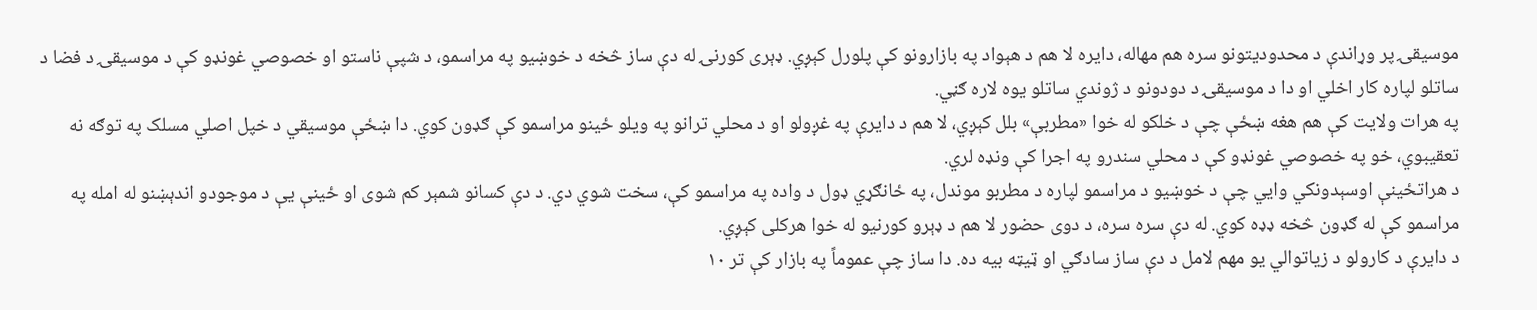موسیقۍ پر وړاندې د محدودیتونو سره هم مهاله، دایره لا هم د هېواد په بازارونو کې پلورل کېږي. ډېری کورنۍ له دې ساز څخه د خوښیو په مراسمو، د شپې ناستو او خصوصي غونډو کې د موسیقۍ د فضا د ساتلو لپاره کار اخلي او دا د موسیقۍ د دودونو د ژوندي ساتلو یوه لاره ګڼي.
په هرات ولایت کې هم هغه ښځې چې د خلکو له خوا «مطربې» بلل کېږي، لا هم د دایرې په غږولو او د محلي ترانو په ویلو ځینو مراسمو کې ګډون کوي. دا ښځې موسیقي د خپل اصلي مسلک په توګه نه تعقیبوي، خو په خصوصي غونډو کې د محلي سندرو په اجرا کې ونډه لري.
د هراتځینې اوسېدونکي وايي چې د خوښیو د مراسمو لپاره د مطربو موندل، په ځانګړي ډول د واده په مراسمو کې، سخت شوي دي. د دې کسانو شمېر کم شوی او ځینې یې د موجودو اندېښنو له امله په مراسمو کې له ګډون څخه ډډه کوي. له دې سره سره، د دوی حضور لا هم د ډېرو کورنیو له خوا هرکلی کېږي.
د دایرې د کارولو د زیاتوالي یو مهم لامل د دې ساز سادګي او ټیټه بیه ده. دا ساز چې عموماً په بازار کې تر ۱۰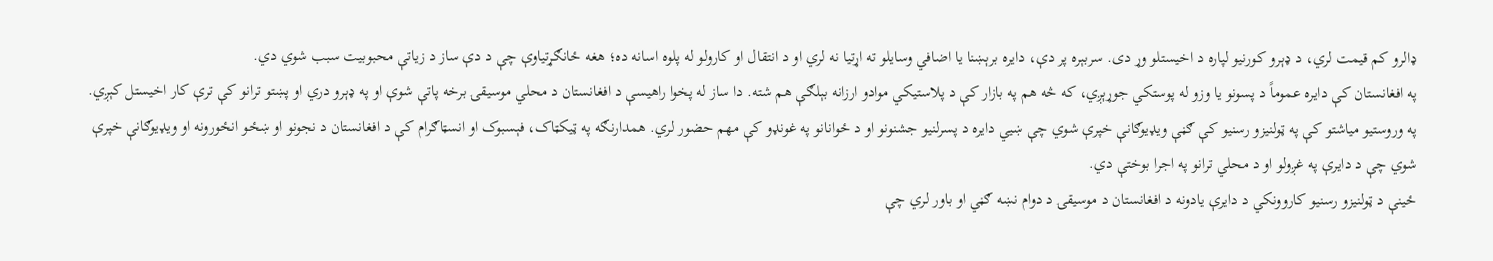ډالرو کم قیمت لري، د ډېرو کورنیو لپاره د اخیستلو وړ دی. سربېره پر دې، دایره برېښنا یا اضافي وسایلو ته اړتیا نه لري او د انتقال او کارولو له پلوه اسانه ده؛ هغه ځانګړتیاوې چې د دې ساز د زیاتې محبوبیت سبب شوي دي.
په افغانستان کې دایره عموماً د پسونو یا وزو له پوستکي جوړېږي، که څه هم په بازار کې د پلاستیکي موادو ارزانه بېلګې هم شته. دا ساز له پخوا راهیسې د افغانستان د محلي موسیقۍ برخه پاتې شوې او په ډېرو دري او پښتو ترانو کې ترې کار اخیستل کېږي.
په وروستیو میاشتو کې په ټولنیزو رسنیو کې ګڼې ویډیوګانې خپرې شوي چې ښيي دایره د پسرلنیو جشنونو او د ځوانانو په غونډو کې مهم حضور لري. همدارنګه په ټیکټاک، فېسبوک او انسټاګرام کې د افغانستان د نجونو او ښځو انځورونه او ویډیوګانې خپرې شوي چې د دایرې په غږولو او د محلي ترانو په اجرا بوختې دي.
ځینې د ټولنیزو رسنیو کاروونکي د دایرې یادونه د افغانستان د موسیقۍ د دوام نښه ګڼي او باور لري چې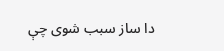دا ساز سبب شوی چې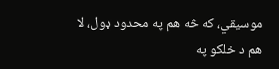موسیقي، که څه هم په محدود ډول، لا هم د خلکو په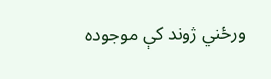ورځني ژوند کې موجوده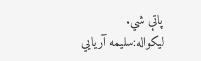پاتې شي.
لیکواله:سلیمه آریایي